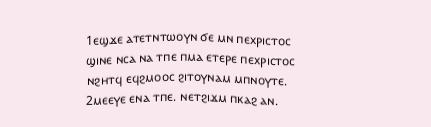1ⲉϣϫⲉ ⲁⲧⲉⲧⲛⲧⲱⲟⲩⲛ ϭⲉ ⲙⲛ ⲡⲉⲭⲣⲓⲥⲧⲟⲥ ϣⲓⲛⲉ ⲛⲥⲁ ⲛⲁ ⲧⲡⲉ ⲡⲙⲁ ⲉⲧⲉⲣⲉ ⲡⲉⲭⲣⲓⲥⲧⲟⲥ ⲛϩⲏⲧϥ ⲉϥϩⲙⲟⲟⲥ ϩⲓⲧⲟⲩⲛⲁⲙ ⲙⲡⲛⲟⲩⲧⲉ. 2ⲙⲉⲉⲩⲉ ⲉⲛⲁ ⲧⲡⲉ. ⲛⲉⲧϩⲓϫⲙ ⲡⲕⲁϩ ⲁⲛ.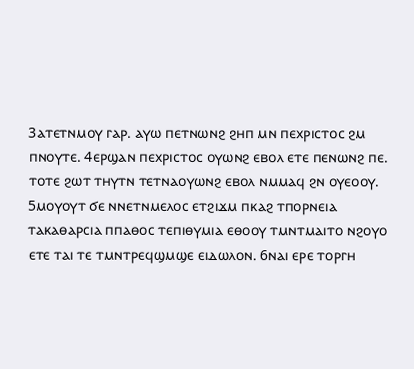3ⲁⲧⲉⲧⲛⲙⲟⲩ ⲅⲁⲣ. ⲁⲩⲱ ⲡⲉⲧⲛⲱⲛϩ ϩⲏⲡ ⲙⲛ ⲡⲉⲭⲣⲓⲥⲧⲟⲥ ϩⲙ ⲡⲛⲟⲩⲧⲉ. 4ⲉⲣϣⲁⲛ ⲡⲉⲭⲣⲓⲥⲧⲟⲥ ⲟⲩⲱⲛϩ ⲉⲃⲟⲗ ⲉⲧⲉ ⲡⲉⲛⲱⲛϩ ⲡⲉ. ⲧⲟⲧⲉ ϩⲱⲧ ⲧⲏⲩⲧⲛ ⲧⲉⲧⲛⲁⲟⲩⲱⲛϩ ⲉⲃⲟⲗ ⲛⲙⲙⲁϥ ϩⲛ ⲟⲩⲉⲟⲟⲩ.
5ⲙⲟⲩⲟⲩⲧ ϭⲉ ⲛⲛⲉⲧⲛⲙⲉⲗⲟⲥ ⲉⲧϩⲓϫⲙ ⲡⲕⲁϩ ⲧⲡⲟⲣⲛⲉⲓⲁ ⲧⲁⲕⲁⲑⲁⲣⲥⲓⲁ ⲡⲡⲁⲑⲟⲥ ⲧⲉⲡⲓⲑⲩⲙⲓⲁ ⲉⲑⲟⲟⲩ ⲧⲙⲛⲧⲙⲁⲓⲧⲟ ⲛϩⲟⲩⲟ ⲉⲧⲉ ⲧⲁⲓ ⲧⲉ ⲧⲙⲛⲧⲣⲉϥϣⲙϣⲉ ⲉⲓⲇⲱⲗⲟⲛ. 6ⲛⲁⲓ ⲉⲣⲉ ⲧⲟⲣⲅⲏ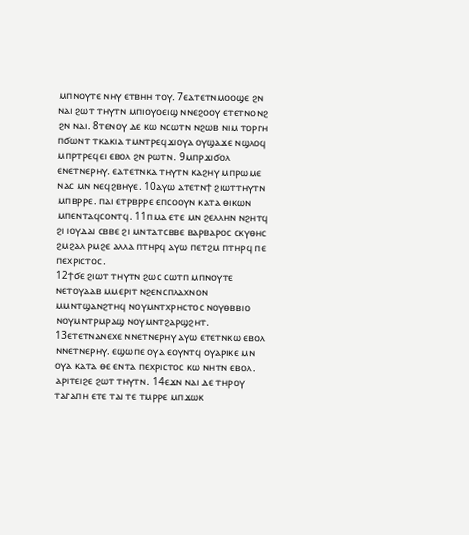ⲙⲡⲛⲟⲩⲧⲉ ⲛⲏⲩ ⲉⲧⲃⲏⲏ ⲧⲟⲩ. 7ⲉⲁⲧⲉⲧⲛⲙⲟⲟϣⲉ ϩⲛ ⲛⲁⲓ ϩⲱⲧ ⲧⲏⲩⲧⲛ ⲙⲡⲓⲟⲩⲟⲉⲓϣ ⲛⲛⲉϩⲟⲟⲩ ⲉⲧⲉⲧⲛⲟⲛϩ ϩⲛ ⲛⲁⲓ. 8ⲧⲉⲛⲟⲩ ⲇⲉ ⲕⲱ ⲛⲥⲱⲧⲛ ⲛϩⲱⲃ ⲛⲓⲙ ⲧⲟⲣⲅⲏ ⲡϭⲱⲛⲧ ⲧⲕⲁⲕⲓⲁ ⲧⲙⲛⲧⲣⲉϥϫⲓⲟⲩⲁ ⲟⲩϣⲁϫⲉ ⲛϣⲗⲟϥ ⲙⲡⲣⲧⲣⲉϥⲉⲓ ⲉⲃⲟⲗ ϩⲛ ⲣⲱⲧⲛ. 9ⲙⲡⲣϫⲓϭⲟⲗ ⲉⲛⲉⲧⲛⲉⲣⲏⲩ. ⲉⲁⲧⲉⲧⲛⲕⲁ ⲧⲏⲩⲧⲛ ⲕⲁϩⲏⲩ ⲙⲡⲣⲱⲙⲉ ⲛⲁⲥ ⲙⲛ ⲛⲉϥϩⲃⲏⲩⲉ. 10ⲁⲩⲱ ⲁⲧⲉⲧⲛϯ ϩⲓⲱⲧⲧⲏⲩⲧⲛ ⲙⲡⲃⲣⲣⲉ. ⲡⲁⲓ ⲉⲧⲣⲃⲣⲣⲉ ⲉⲡⲥⲟⲟⲩⲛ ⲕⲁⲧⲁ ⲑⲓⲕⲱⲛ ⲙⲡⲉⲛⲧⲁϥⲥⲟⲛⲧϥ. 11ⲡⲙⲁ ⲉⲧⲉ ⲙⲛ ϩⲉⲗⲗⲏⲛ ⲛϩⲏⲧϥ ϩⲓ ⲓⲟⲩⲇⲁⲓ ⲥⲃⲃⲉ ϩⲓ ⲙⲛⲧⲁⲧⲥⲃⲃⲉ ⲃⲁⲣⲃⲁⲣⲟⲥ ⲥⲕⲩⲑⲏⲥ ϩⲙϩⲁⲗ ⲣⲙϩⲉ ⲁⲗⲗⲁ ⲡⲧⲏⲣϥ ⲁⲩⲱ ⲡⲉⲧϩⲙ ⲡⲧⲏⲣϥ ⲡⲉ ⲡⲉⲭⲣⲓⲥⲧⲟⲥ.
12ϯϭⲉ ϩⲓⲱⲧ ⲧⲏⲩⲧⲛ ϩⲱⲥ ⲥⲱⲧⲡ ⲙⲡⲛⲟⲩⲧⲉ ⲛⲉⲧⲟⲩⲁⲁⲃ ⲙⲙⲉⲣⲓⲧ ⲛϩⲉⲛⲥⲡⲗⲁⲭⲛⲟⲛ ⲙⲙⲛⲧϣⲁⲛϩⲧⲏϥ ⲛⲟⲩⲙⲛⲧⲭⲣⲏⲥⲧⲟⲥ ⲛⲟⲩⲑⲃⲃⲓⲟ ⲛⲟⲩⲙⲛⲧⲣⲙⲣⲁϣ ⲛⲟⲩⲙⲛⲧϩⲁⲣϣϩⲏⲧ. 13ⲉⲧⲉⲧⲛⲁⲛⲉⲭⲉ ⲛⲛⲉⲧⲛⲉⲣⲏⲩ ⲁⲩⲱ ⲉⲧⲉⲧⲛⲕⲱ ⲉⲃⲟⲗ ⲛⲛⲉⲧⲛⲉⲣⲏⲩ. ⲉϣⲱⲡⲉ ⲟⲩⲁ ⲉⲟⲩⲛⲧϥ ⲟⲩⲁⲣⲓⲕⲉ ⲙⲛ ⲟⲩⲁ ⲕⲁⲧⲁ ⲑⲉ ⲉⲛⲧⲁ ⲡⲉⲭⲣⲓⲥⲧⲟⲥ ⲕⲱ ⲛⲏⲧⲛ ⲉⲃⲟⲗ. ⲁⲣⲓⲧⲉⲓϩⲉ ϩⲱⲧ ⲧⲏⲩⲧⲛ. 14ⲉϫⲛ ⲛⲁⲓ ⲇⲉ ⲧⲏⲣⲟⲩ ⲧⲁⲅⲁⲡⲏ ⲉⲧⲉ ⲧⲁⲓ ⲧⲉ ⲧⲙⲣⲣⲉ ⲙⲡϫⲱⲕ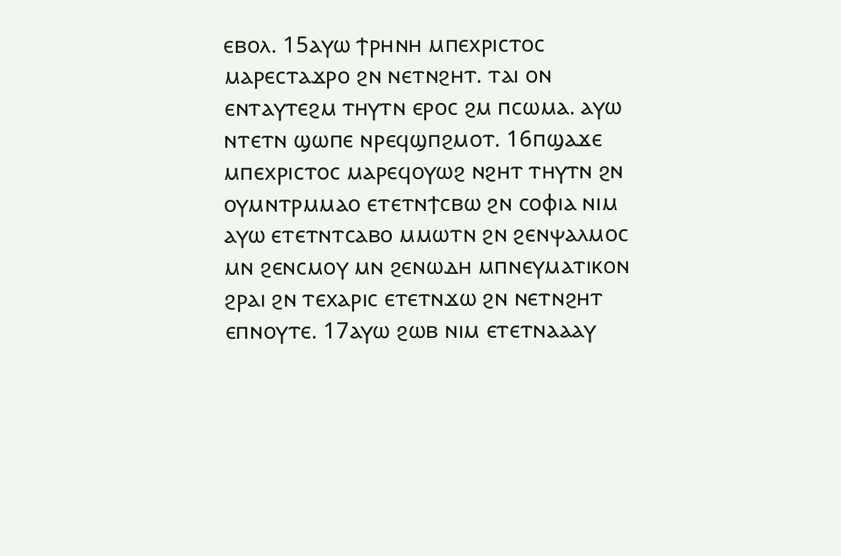ⲉⲃⲟⲗ. 15ⲁⲩⲱ ϯⲣⲏⲛⲏ ⲙⲡⲉⲭⲣⲓⲥⲧⲟⲥ ⲙⲁⲣⲉⲥⲧⲁϫⲣⲟ ϩⲛ ⲛⲉⲧⲛϩⲏⲧ. ⲧⲁⲓ ⲟⲛ ⲉⲛⲧⲁⲩⲧⲉϩⲙ ⲧⲏⲩⲧⲛ ⲉⲣⲟⲥ ϩⲙ ⲡⲥⲱⲙⲁ. ⲁⲩⲱ ⲛⲧⲉⲧⲛ ϣⲱⲡⲉ ⲛⲣⲉϥϣⲡϩⲙⲟⲧ. 16ⲡϣⲁϫⲉ ⲙⲡⲉⲭⲣⲓⲥⲧⲟⲥ ⲙⲁⲣⲉϥⲟⲩⲱϩ ⲛϩⲏⲧ ⲧⲏⲩⲧⲛ ϩⲛ ⲟⲩⲙⲛⲧⲣⲙⲙⲁⲟ ⲉⲧⲉⲧⲛϯⲥⲃⲱ ϩⲛ ⲥⲟⲫⲓⲁ ⲛⲓⲙ ⲁⲩⲱ ⲉⲧⲉⲧⲛⲧⲥⲁⲃⲟ ⲙⲙⲱⲧⲛ ϩⲛ ϩⲉⲛⲯⲁⲗⲙⲟⲥ ⲙⲛ ϩⲉⲛⲥⲙⲟⲩ ⲙⲛ ϩⲉⲛⲱⲇⲏ ⲙⲡⲛⲉⲩⲙⲁⲧⲓⲕⲟⲛ ϩⲣⲁⲓ ϩⲛ ⲧⲉⲭⲁⲣⲓⲥ ⲉⲧⲉⲧⲛϫⲱ ϩⲛ ⲛⲉⲧⲛϩⲏⲧ ⲉⲡⲛⲟⲩⲧⲉ. 17ⲁⲩⲱ ϩⲱⲃ ⲛⲓⲙ ⲉⲧⲉⲧⲛⲁⲁⲁⲩ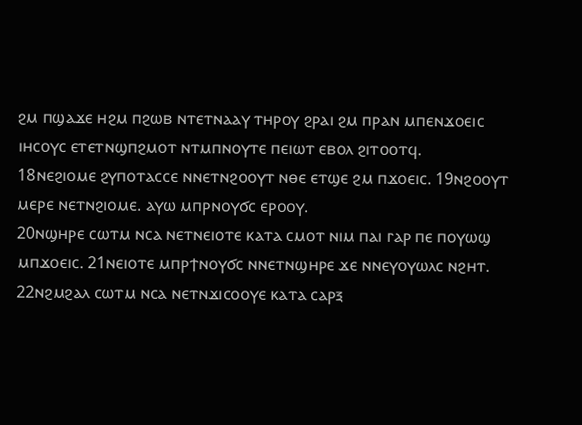ϩⲙ ⲡϣⲁϫⲉ ⲏϩⲙ ⲡϩⲱⲃ ⲛⲧⲉⲧⲛⲁⲁⲩ ⲧⲏⲣⲟⲩ ϩⲣⲁⲓ ϩⲙ ⲡⲣⲁⲛ ⲙⲡⲉⲛϫⲟⲉⲓⲥ ⲓⲏⲥⲟⲩⲥ ⲉⲧⲉⲧⲛϣⲡϩⲙⲟⲧ ⲛⲧⲙⲡⲛⲟⲩⲧⲉ ⲡⲉⲓⲱⲧ ⲉⲃⲟⲗ ϩⲓⲧⲟⲟⲧϥ.
18ⲛⲉϩⲓⲟⲙⲉ ϩⲩⲡⲟⲧⲁⲥⲥⲉ ⲛⲛⲉⲧⲛϩⲟⲟⲩⲧ ⲛⲑⲉ ⲉⲧϣⲉ ϩⲙ ⲡϫⲟⲉⲓⲥ. 19ⲛϩⲟⲟⲩⲧ ⲙⲉⲣⲉ ⲛⲉⲧⲛϩⲓⲟⲙⲉ. ⲁⲩⲱ ⲙⲡⲣⲛⲟⲩϭⲥ ⲉⲣⲟⲟⲩ.
20ⲛϣⲏⲣⲉ ⲥⲱⲧⲙ ⲛⲥⲁ ⲛⲉⲧⲛⲉⲓⲟⲧⲉ ⲕⲁⲧⲁ ⲥⲙⲟⲧ ⲛⲓⲙ ⲡⲁⲓ ⲅⲁⲣ ⲡⲉ ⲡⲟⲩⲱϣ ⲙⲡϫⲟⲉⲓⲥ. 21ⲛⲉⲓⲟⲧⲉ ⲙⲡⲣϯⲛⲟⲩϭⲥ ⲛⲛⲉⲧⲛϣⲏⲣⲉ ϫⲉ ⲛⲛⲉⲩⲟⲩⲱⲗⲥ ⲛϩⲏⲧ.
22ⲛϩⲙϩⲁⲗ ⲥⲱⲧⲙ ⲛⲥⲁ ⲛⲉⲧⲛϫⲓⲥⲟⲟⲩⲉ ⲕⲁⲧⲁ ⲥⲁⲣⲝ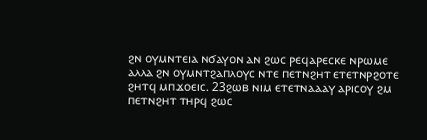ϩⲛ ⲟⲩⲙⲛⲧⲉⲓⲁ ⲛϭⲁⲩⲟⲛ ⲁⲛ ϩⲱⲥ ⲣⲉϥⲁⲣⲉⲥⲕⲉ ⲛⲣⲱⲙⲉ ⲁⲗⲗⲁ ϩⲛ ⲟⲩⲙⲛⲧϩⲁⲡⲗⲟⲩⲥ ⲛⲧⲉ ⲡⲉⲧⲛϩⲏⲧ ⲉⲧⲉⲧⲛⲣϩⲟⲧⲉ ϩⲏⲧϥ ⲙⲡϫⲟⲉⲓⲥ. 23ϩⲱⲃ ⲛⲓⲙ ⲉⲧⲉⲧⲛⲁⲁⲁⲩ ⲁⲣⲓⲥⲟⲩ ϩⲙ ⲡⲉⲧⲛϩⲏⲧ ⲧⲏⲣϥ ϩⲱⲥ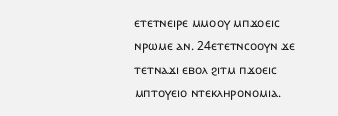ⲉⲧⲉⲧⲛⲉⲓⲣⲉ ⲙⲙⲟⲟⲩ ⲙⲡϫⲟⲉⲓⲥ ⲛⲣⲱⲙⲉ ⲁⲛ. 24ⲉⲧⲉⲧⲛⲥⲟⲟⲩⲛ ϫⲉ ⲧⲉⲧⲛⲁϫⲓ ⲉⲃⲟⲗ ϩⲓⲧⲙ ⲡϫⲟⲉⲓⲥ ⲙⲡⲧⲟⲩⲉⲓⲟ ⲛⲧⲉⲕⲗⲏⲣⲟⲛⲟⲙⲓⲁ.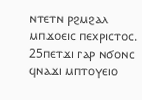ⲛⲧⲉⲧⲛ ⲣϩⲙϩⲁⲗ ⲙⲡϫⲟⲉⲓⲥ ⲡⲉⲭⲣⲓⲥⲧⲟⲥ. 25ⲡⲉⲧϫⲓ ⲅⲁⲣ ⲛϭⲟⲛⲥ ϥⲛⲁϫⲓ ⲙⲡⲧⲟⲩⲉⲓⲟ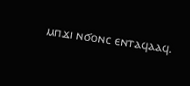ⲙⲡϫⲓ ⲛϭⲟⲛⲥ ⲉⲛⲧⲁϥⲁⲁϥ.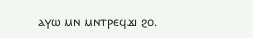ⲁⲩⲱ ⲙⲛ ⲙⲛⲧⲣⲉϥϫⲓ ϩⲟ.